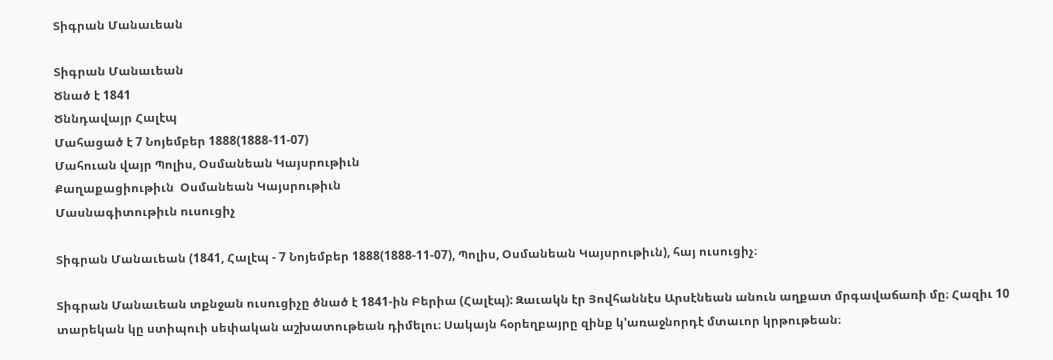Տիգրան Մանաւեան

Տիգրան Մանաւեան
Ծնած է 1841
Ծննդավայր Հալէպ
Մահացած է 7 Նոյեմբեր 1888(1888-11-07)
Մահուան վայր Պոլիս, Օսմանեան Կայսրութիւն
Քաղաքացիութիւն  Օսմանեան Կայսրութիւն
Մասնագիտութիւն ուսուցիչ

Տիգրան Մանաւեան (1841, Հալէպ - 7 Նոյեմբեր 1888(1888-11-07), Պոլիս, Օսմանեան Կայսրութիւն), հայ ուսուցիչ։

Տիգրան Մանաւեան տքնջան ուսուցիչը ծնած է 1841-ին Բերիա (Հալէպ): Զաւակն էր Յովհաննէս Արսէնեան անուն աղքատ մրգավաճառի մը։ Հազիւ 10 տարեկան կը ստիպուի սեփական աշխատութեան դիմելու։ Սակայն հօրեղբայրը զինք կ'առաջնորդէ մտաւոր կրթութեան։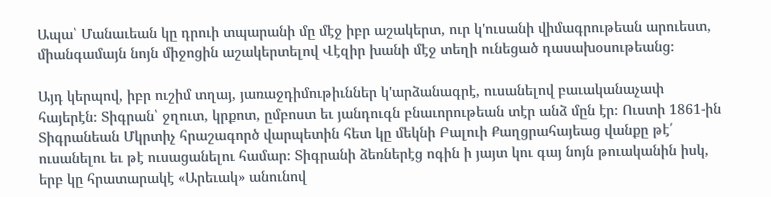Ապա՝ Մանաւեան կը դրուի տպարանի մը մէջ իբր աշակերտ, ուր կ'ուսանի վիմագրութեան արուեստ, միանգամայն նոյն միջոցին աշակերտելով Վէզիր խանի մէջ տեղի ունեցած դասախօսութեանց։

Այդ կերպով, իբր ուշիմ տղայ, յառաջդիմութիւններ կ'արձանագրէ, ուսանելով բաւականաչափ հայերէն։ Տիգրան՝ ջղուտ, կրքոտ, ըմբոստ եւ յանդուգն բնաւորութեան տէր անձ մըն էր։ Ուստի 1861-ին Տիգրանեան Մկրտիչ հրաշագործ վարպետին հետ կը մեկնի Բալուի Քաղցրահայեաց վանքը թէ՛ ուսանելու եւ թէ ուսացանելու համար։ Տիգրանի ձեռներէց ոգին ի յայտ կու գայ նոյն թուականին իսկ, երբ կը հրատարակէ «Արեւակ» անունով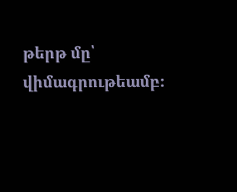թերթ մը՝ վիմագրութեամբ։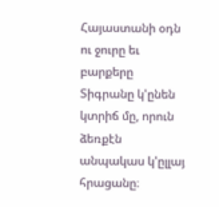Հայաստանի օդն ու ջուրը եւ բարքերը Տիգրանը կ'ընեն կտրիճ մը, որուն ձեռքէն անպակաս կ'ըլլայ հրացանը։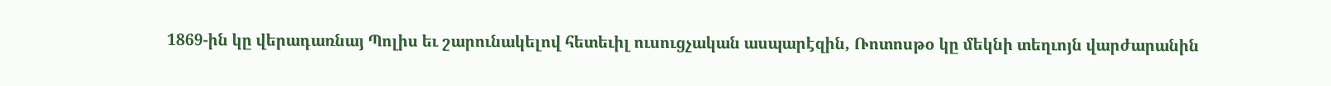1869-ին կը վերադառնայ Պոլիս եւ շարունակելով հետեւիլ ուսուցչական ասպարէզին, Ռոտոսթօ կը մեկնի տեղւոյն վարժարանին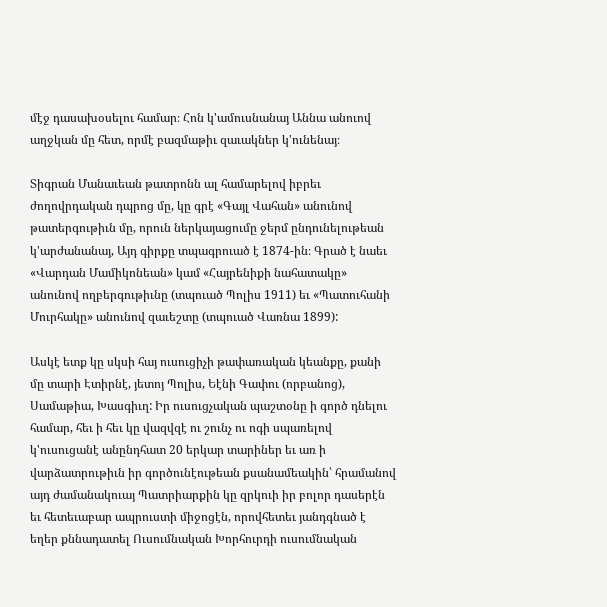մէջ դասախօսելու համար։ Հոն կ'ամուսնանայ Աննա անուով աղջկան մը հետ, որմէ բազմաթիւ զաւակներ կ'ունենայ։

Տիգրան Մանաւեան թատրոնն ալ համարելով իբրեւ ժողովրդական դպրոց մը, կը գրէ «Գայլ Վահան» անունով թատերգութիւն մը, որուն ներկայացումը ջերմ ընդունելութեան կ'արժանանայ, Այդ գիրքը տպագրուած է 1874-ին։ Գրած է նաեւ «Վարդան Մամիկոնեան» կամ «Հայրենիքի նահատակը» անունով ողբերգութիւնը (տպուած Պոլիս 1911) եւ «Պատուհանի Մուրհակը» անունով զաւեշտը (տպուած Վառնա 1899):

Ասկէ ետք կը սկսի հայ ուսուցիչի թափառական կեանքը, քանի մը տարի Էտիրնէ, յետոյ Պոլիս, Եէնի Գափու (որբանոց), Սամաթիա, Խասգիւղ: Իր ուսուցչական պաշտօնը ի գործ դնելու համար, հեւ ի հեւ կը վազվզէ ու շունչ ու ոգի սպառելով կ'ուսուցանէ անընդհատ 20 երկար տարիներ եւ առ ի վարձատրութիւն իր գործունէութեան քսանամեակին՝ հրամանով այդ ժամանակուայ Պատրիարքին կը զրկուի իր բոլոր դասերէն եւ հետեւաբար ապրուստի միջոցէն, որովհետեւ յանդգնած է եղեր քննադատել Ուսումնական Խորհուրդի ուսումնական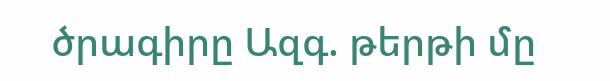ծրագիրը Ազգ. թերթի մը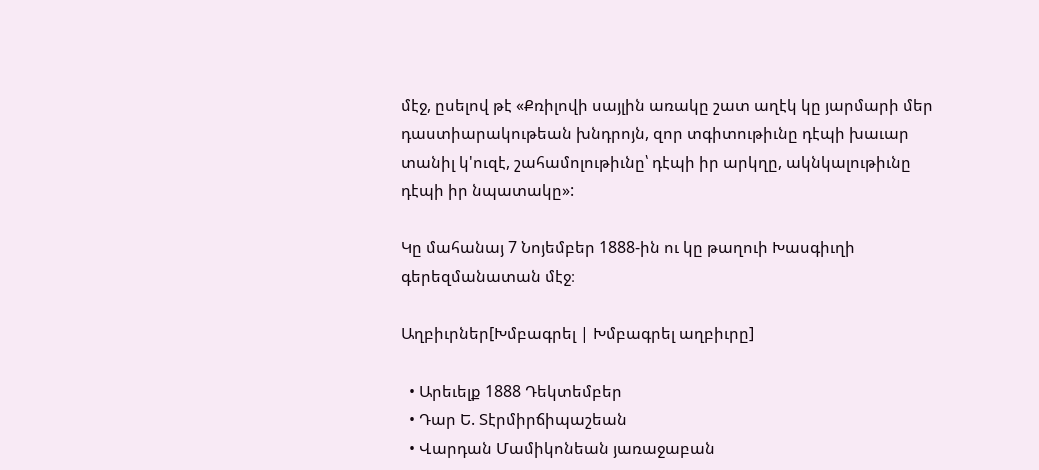մէջ, ըսելով թէ «Քռիլովի սայլին առակը շատ աղէկ կը յարմարի մեր դաստիարակութեան խնդրոյն, զոր տգիտութիւնը դէպի խաւար տանիլ կ'ուզէ, շահամոլութիւնը՝ դէպի իր արկղը, ակնկալութիւնը դէպի իր նպատակը»:

Կը մահանայ 7 Նոյեմբեր 1888-ին ու կը թաղուի Խասգիւղի գերեզմանատան մէջ։

Աղբիւրներ[Խմբագրել | Խմբագրել աղբիւրը]

  • Արեւելք 1888 Դեկտեմբեր
  • Դար Ե. Տէրմիրճիպաշեան
  • Վարդան Մամիկոնեան յառաջաբան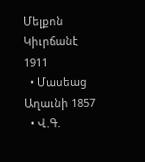Մելքոն Կիւրճանէ 1911
  • Մասեաց Աղաւնի 1857
  • Վ.Գ.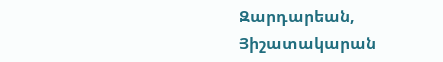Զարդարեան, Յիշատակարան